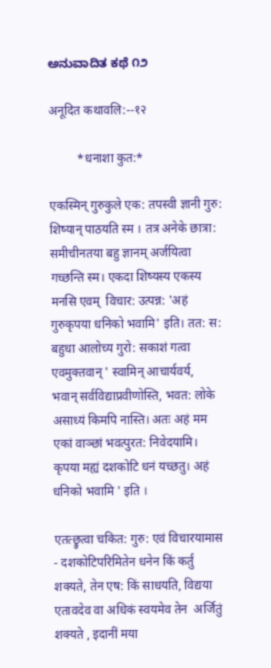ಅನುವಾದಿತ ಕಥೆ ೧೨

अनूदित कथावलि:--१२

         *धनाशा कुत:*

एकस्मिन् गुरुकुले एक: तपस्वी ज्ञानी गुरु: शिष्यान् पाठयति स्म । तत्र अनेके छात्रा: समीचीनतया बहु ज्ञानम् अर्जयित्वा गच्छन्ति स्म। एकदा शिष्यस्य एकस्य मनसि एवम्  विचार: उत्पन्न: 'अहं गुरुकृपया धनिको भवामि' इति। तत: स: बहुधा आलोच्य गुरो: सकाशं गत्वा एवमुक्तवान् ' स्वामिन् आचार्यवर्य,  भवान् सर्वविद्याप्रवीणोस्ति, भवत: लोके असाध्यं किमपि नास्ति। अतः अहं मम एकां वाञ्छां भवत्पुरत: निवेदयामि। कृपया मह्यं दशकोटि धनं यच्छतु। अहं धनिको भवामि ' इति ।

एतत्छ्रुत्वा चकित: गुरु: एवं विचारयामास - दशकोटिपरिमितेन धनेन किं कर्तुं शक्यते, तेन एष: किं साधयति, विद्यया एतावदेव वा अधिकं स्वयमेव तेन  अर्जितुं शक्यते , इदानीं मया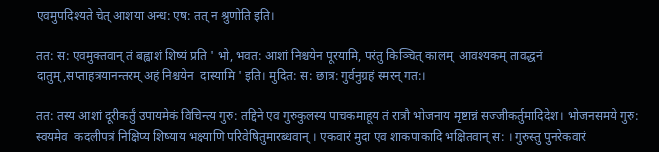एवमुपदिश्यते चेत् आशया अन्ध: एष: तत् न श्रुणोति इति।

तत: स: एवमुक्तवान् तं बह्वाशं शिष्यं प्रति ' भो, भवत: आशां निश्चयेन पूरयामि, परंतु किञ्चित् कालम्  आवश्यकम् तावद्धनं दातुम्,सप्ताहत्रयानन्तरम् अहं निश्चयेन  दास्यामि ' इति। मुदित: स: छात्र: गुर्वनुग्रहं स्मरन् गत:।

तत: तस्य आशां दूरीकर्तुं उपायमेकं विचिन्त्य गुरु: तद्दिने एव गुरुकुलस्य पाचकमाहूय तं रात्रौ भोजनाय मृष्टान्नं सज्जीकर्तुमादिदेश। भोजनसमये गुरु: स्वयमेव  कदलीपत्रं निक्षिप्य शिष्याय भक्ष्याणि परिवेषितुमारब्धवान् । एकवारं मुदा एव शाकपाकादि भक्षितवान् स: । गुरुस्तु पुनरेकवारं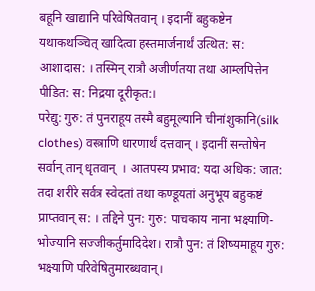बहूनि खाद्यानि परिवेषितवान् । इदानीं बहुकष्टेन यथाकथञ्चित् खादित्वा हस्तमार्जनार्थं उत्थित: स: आशादास: । तस्मिन् रात्रौ अजीर्णतया तथा आम्लपित्तेन पीडित: स: निद्रया दूरीकृत:।
परेद्यु: गुरु: तं पुनराहूय तस्मै बहुमूल्यानि चीनांशुकानि(silk clothes) वस्त्राणि धारणार्थं दत्तवान् । इदानीं सन्तोषेन सर्वान् तान् धृतवान्  । आतपस्य प्रभाव: यदा अधिक: जात: तदा शरीरे सर्वत्र स्वेदतां तथा कण्डूयतां अनुभूय बहुकष्टं प्राप्तवान् स: । तद्दिने पुन: गुरु: पाचकाय नाना भक्ष्याणि-भोज्यानि सज्जीकर्तुमादिदेश। रात्रौ पुन: तं शिष्यमाहूय गुरु: भक्ष्याणि परिवेषितुमारब्धवान्।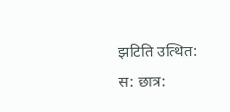झटिति उत्थित: स: छात्र: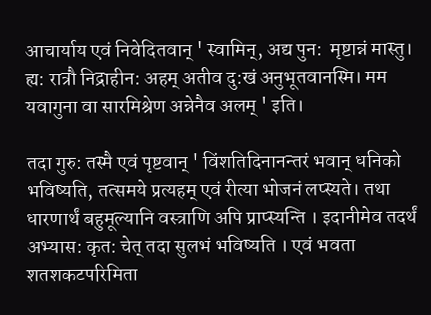आचार्याय एवं निवेदितवान् ' स्वामिन्, अद्य पुन:  मृष्टान्नं मास्तु। ह्य: रात्रौ निद्राहीन: अहम् अतीव दु:खं अनुभूतवानस्मि। मम यवागुना वा सारमिश्रेण अन्नेनैव अलम् ' इति।

तदा गुरु: तस्मै एवं पृष्टवान् ' विंशतिदिनानन्तरं भवान् धनिको भविष्यति, तत्समये प्रत्यहम् एवं रीत्या भोजनं लप्स्यते। तथा धारणार्थं बहुमूल्यानि वस्त्राणि अपि प्राप्स्यन्ति । इदानीमेव तदर्थं अभ्यास: कृत: चेत् तदा सुलभं भविष्यति । एवं भवता शतशकटपरिमिता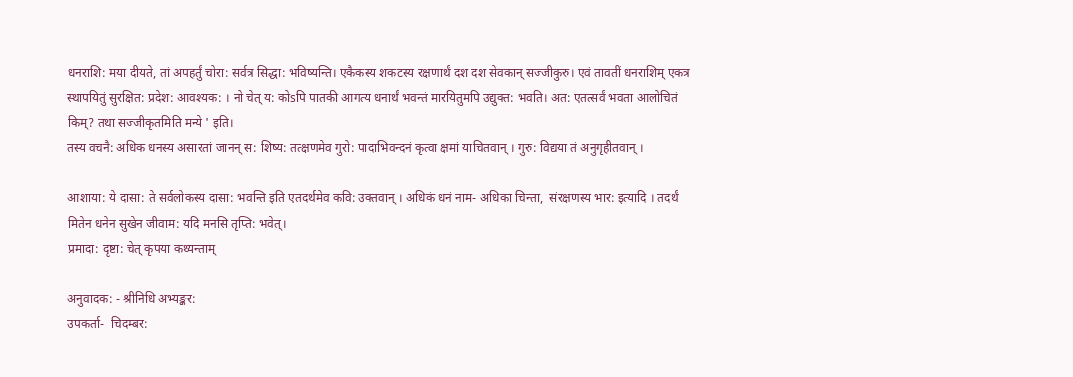धनराशि: मया दीयते, तां अपहर्तुं चोरा: सर्वत्र सिद्धा: भविष्यन्ति। एकैकस्य शकटस्य रक्षणार्थं दश दश सेवकान् सज्जीकुरु। एवं तावतीं धनराशिम् एकत्र स्थापयितुं सुरक्षित: प्रदेश: आवश्यक: । नो चेत् य: कोsपि पातकी आगत्य धनार्थं भवन्तं मारयितुमपि उद्युक्त: भवति। अत: एतत्सर्वं भवता आलोचितं किम्? तथा सज्जीकृतमिति मन्ये ' इति।
तस्य वचनै: अधिक धनस्य असारतां जानन् स: शिष्य: तत्क्षणमेव गुरो: पादाभिवन्दनं कृत्वा क्षमां याचितवान् । गुरु: विद्यया तं अनुगृहीतवान् ।

आशाया: ये दासा: ते सर्वलोकस्य दासा: भवन्ति इति एतदर्थमेव कवि: उक्तवान् । अधिकं धनं नाम- अधिका चिन्ता,  संरक्षणस्य भार: इत्यादि । तदर्थं मितेन धनेन सुखेन जीवाम: यदि मनसि तृप्ति: भवेत्।
प्रमादा: दृष्टा: चेत् कृपया कथ्यन्ताम्

अनुवादक: - श्रीनिधि अभ्यङ्कर:
उपकर्ता-  चिदम्बर: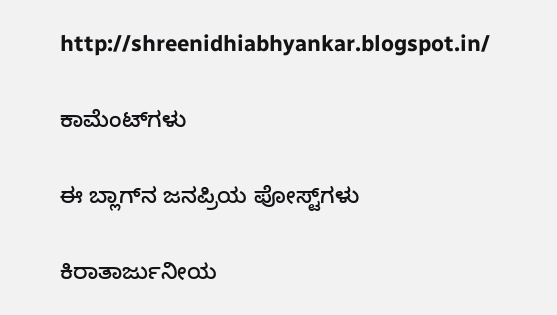http://shreenidhiabhyankar.blogspot.in/

ಕಾಮೆಂಟ್‌ಗಳು

ಈ ಬ್ಲಾಗ್‌ನ ಜನಪ್ರಿಯ ಪೋಸ್ಟ್‌ಗಳು

ಕಿರಾತಾರ್ಜುನೀಯ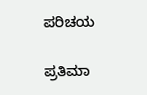ಪರಿಚಯ

ಪ್ರತಿಮಾ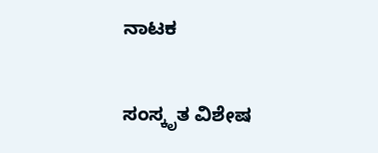ನಾಟಕ

ಸಂಸ್ಕೃತ ವಿಶೇಷ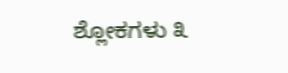ಶ್ಲೋಕಗಳು ೩